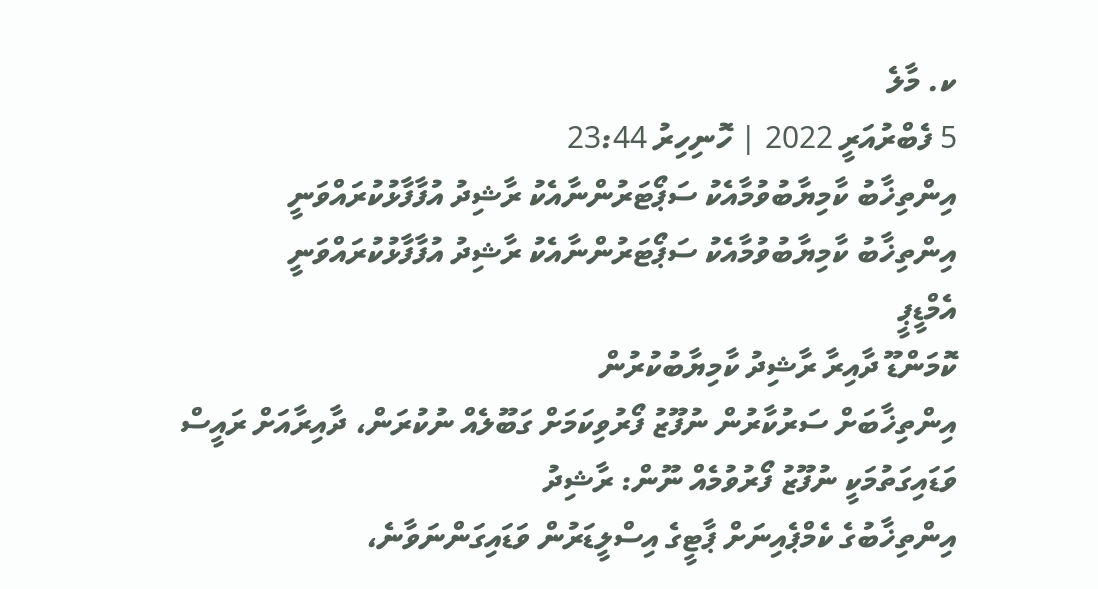ކ. މާލެ
5 ފެބްރުއަރީ 2022 | ހޮނިހިރު 23:44
އިންތިޚާބު ކާމިޔާބުވުމާއެކު ސަޕޯޓަރުންނާއެކު ރާޝިދު އުފާފާޅުކުރައްވަނީ
އިންތިޚާބު ކާމިޔާބުވުމާއެކު ސަޕޯޓަރުންނާއެކު ރާޝިދު އުފާފާޅުކުރައްވަނީ
އެމްޑީޕީ
ކޮމަންޑޫ ދާއިރާ ރާޝިދު ކާމިޔާބުކުރުން
އިންތިޚާބަށް ސަރުކާރުން ނުފޫޒު ފޯރުވިކަމަށް ގަބޫލެއް ނުކުރަން، ދާއިރާއަށް ރައީސް ވަޑައިގަތުމަކީ ނުފޫޒު ފޯރުވުމެއް ނޫން: ރާޝިދު
އިންތިޚާބުގެ ކެމްޕެއިނަށް ޕާޓީގެ އިސްލީޑަރުން ވަޑައިގަންނަވާނެ،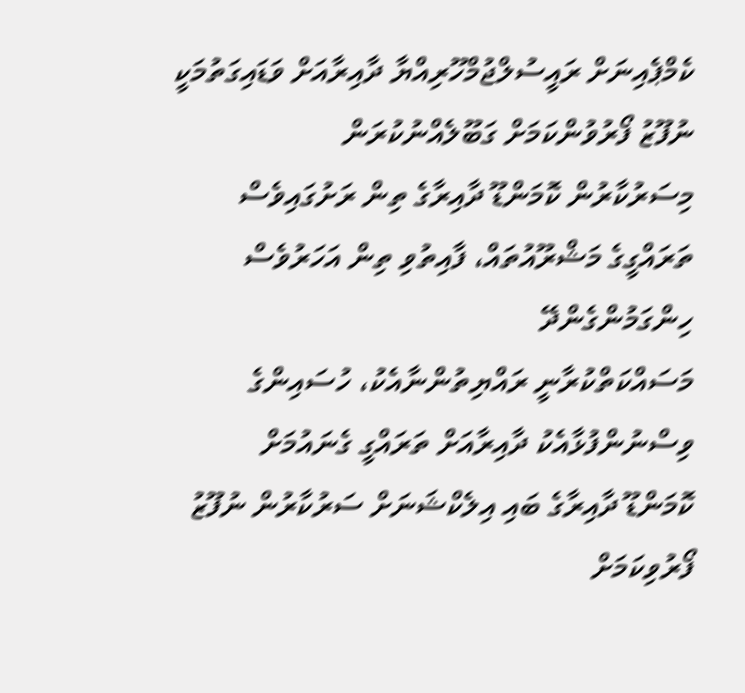ކެމްޕެއިނަށް ރައީސުލްޖުމްހޫރިއްޔާ ދާއިރާއަށް ވަޑައިގަތުމަކީ ނުފޫޒު ފޯރުވުންކަމަށް ގަބޫލެއްނުކުރަން
މިސަރުކާރުން ކޮމަންޑޫ ދާއިރާގެ ތިން ރަށުގައިވެސް ތަރައްގީގެ މަޝްރޫއުތައް، ފާއިތުވި ތިން އަހަރުވެސް ހިންގަމުންގެންދޭ
މަސައްކަތްކުރާނީ ރައްޔިތުންނާއެކު، ހުސައިންގެ ވިސްނުންފުޅާއެކު ދާއިރާއަށް ތަރައްގީ ގެނައުމަށް
ކޮމަންޑޫ ދާއިރާގެ ބައި އިލެކްޝަނަށް ސަރުކާރުން ނުފޫޒު ފޯރުވިކަމަށް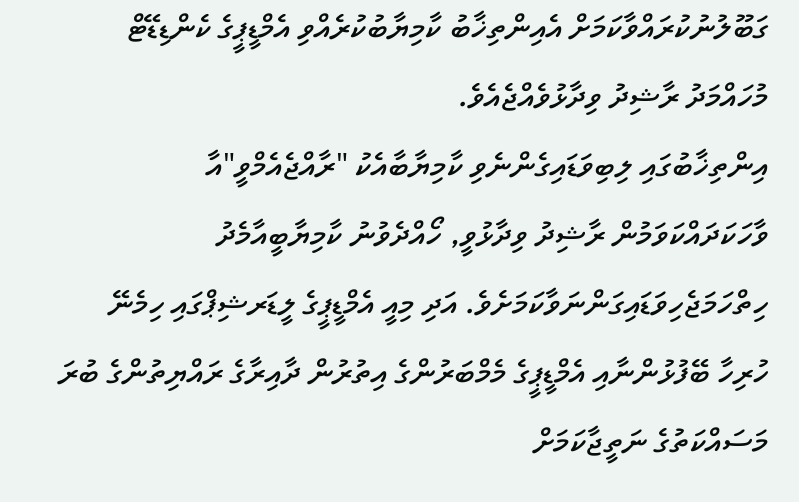ގަބޫލުނުކުރައްވާކަމަށް އެއިންތިޚާބު ކާމިޔާބުކުރެއްވި އެމްޑީޕީގެ ކެންޑިޑޭޓް މުހައްމަދު ރާޝިދު ވިދާޅުވެއްޖެއެވެ.
އިންތިޚާބުގައި ލިބިވަޑައިގެންނެވި ކާމިޔާބާއެކު "ރާއްޖެއެމްވީ"އާ ވާހަކަދައްކަވަމުން ރާޝިދު ވިދާޅުވީ, ހޯއްދެވުނު ކާމިޔާބީއާމެދު ހިތްހަމަޖެހިވަޑައިގަންނަވާކަމަށެވެ. އަދި މިއީ އެމްޑީޕީގެ ލީޑަރޝިޕްގައި ހިމެނޭ ހުރިހާ ބޭފުޅުންނާއި އެމްޑީޕީގެ މެމްބަރުންގެ އިތުރުން ދާއިރާގެ ރައްޔިތުންގެ ބުރަ މަސައްކަތުގެ ނަތީޖާކަމަށް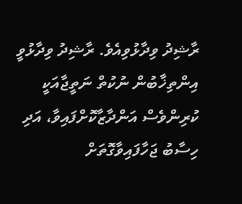ރާޝިދު ވިދާޅުވިއެވެ. ރާޝިދު ވިދާޅުވީ އިންތިޚާބުން ނުކުތް ނަތީޖާއަކީ ކުރިންވެސް އަންދާޒާކޮށްފައިވާ، އަދި ހިސާބު ޖަހާފައިވާގޮތަށް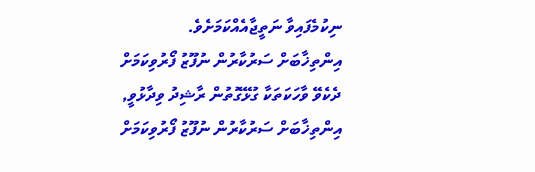ނިކުމެފައިވާ ނަތީޖާއެއްކަމަށެވެ.
އިންތިޚާބަށް ސަރުކާރުން ނުފޫޒު ފޯރުވިކަމަށް ދެކެވޭ ވާހަކަތަކާ ގުޅޭގޮތުން ރާޝިދު ވިދާޅުވީ, އިންތިޚާބަށް ސަރުކާރުން ނުފޫޒު ފޯރުވިކަމަށް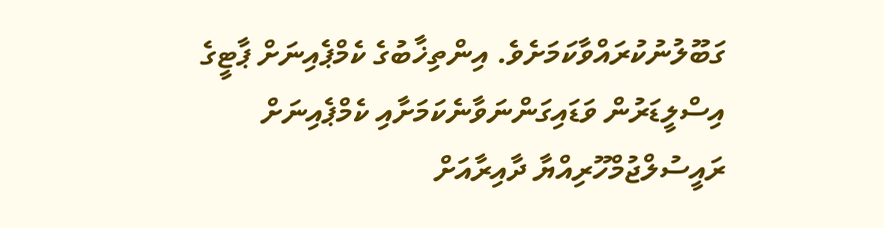ގަބޫލުނުކުރައްވާކަމަށެވެ. އިންތިޚާބުގެ ކެމްޕެއިނަށް ޕާޓީގެ އިސްލީޑަރުން ވަޑައިގަންނަވާނެކަމަށާއި ކެމްޕެއިނަށް ރައީސުލްޖުމްހޫރިއްޔާ ދާއިރާއަށް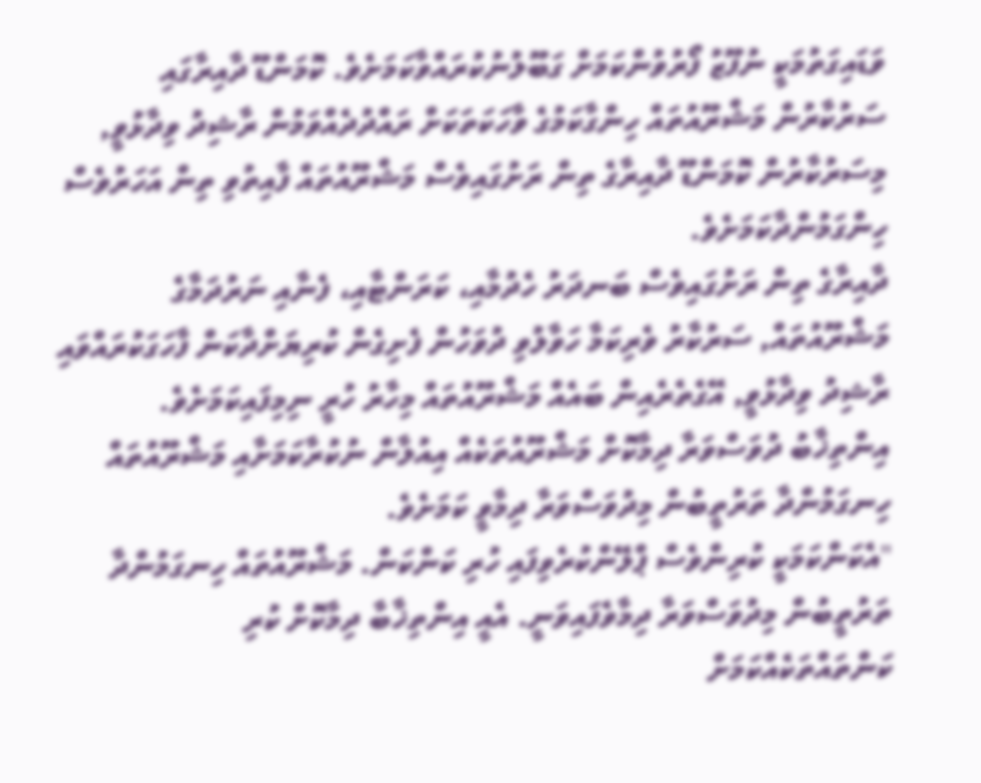ވަޑައިގަތުމަކީ ނުފޫޒު ފޯރުވުންކަމަށް ގަބޫލުނުކުރައްވާކަމަށެވެ. ކޮމަންޑޫ ދާއިރާގައި ސަރުކާރުން މަޝްރޫއުތައް ހިންގާކަމުގެ ވާހަކަތަކަށް ރައްދުދެއްވަމުން ރާޝިދު ވިދާޅުވީ, މިސަރުކާރުން ކޮމަންޑޫ ދާއިރާގެ ތިން ރަށުގައިވެސް މަޝްރޫއުތައް ފާއިތުވި ތިން އަހަރުވެސް ހިންގަމުންދާކަމަށެވެ.
ދާއިރާގެ ތިން ރަށުގައިވެސް ބަނދަރު ހެދުމާއި، ކަރަންޓާއި، ފެނާއި ނަރުދަމާގެ މަޝްރޫއުތައް, ސަރުކާރު ވެރިކަމާ ހަވާލުވި ދުވަހުން ފެށިގެން ކުރިޔަށްދާކަން ފާހަގަކުރައްވައި ރާޝިދު ވިދާޅުވީ, އޭގެތެރެއިން ބައެއް މަޝްރޫއުތައް މިހާރު ހުރީ ނިމިފައިކަމަށެވެ. އިންތިޚާބު ދުވަސްވަރާ ދިމާކޮށް މަޝްރޫއުތަކެއް އިއުލާން ނުކުރާކަމަށާއި މަޝްރޫއުތައް ހިނގަމުންދާ ތަރުތީބުން މިދުވަސްވަރާ ދިމާވީ ކަމަށެވެ.
"އެކަންކަމަކީ ކުރިންވެސް ޕްލޭންކުރެވިފައި ހުރި ކަންކަން. މަޝްރޫއުތައް ހިނގަމުންދާ ތަރުތީބުން މިދުވަސްވަރާ ދިމާވެފައިވަނީ. އެއީ އިންތިޚާބާ ދިމާކޮށް ކުރި ކަންތައްތަކެއްކަމަށް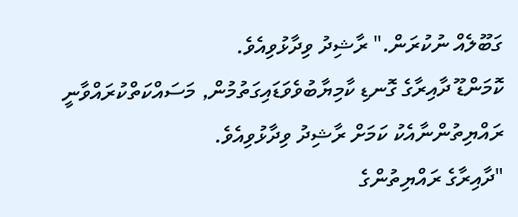ގަބޫލެއް ނުކުރަން." ރާޝިދު ވިދާޅުވިއެވެ.
ކޮމަންޑޫ ދާއިރާގެ ގޮނޑި ކާމިޔާބުވެވަޑައިގަތުމުން, މަސައްކަތްކުރައްވާނީ ރައްޔިތުންނާއެކު ކަމަށް ރާޝިދު ވިދާޅުވިއެވެ.
"ދާއިރާގެ ރައްޔިތުންގެ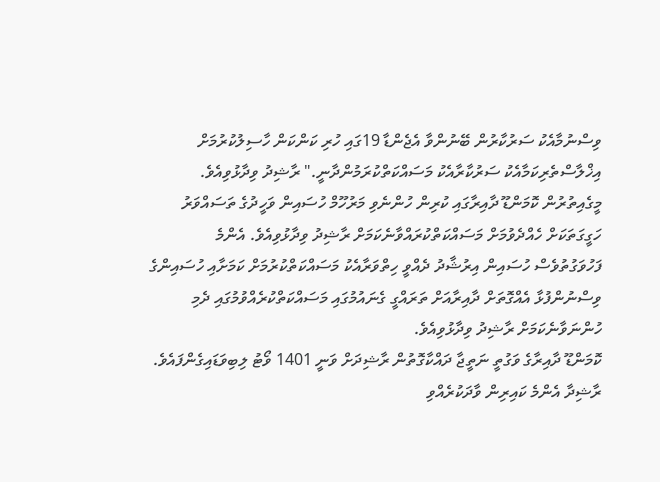ވިސްނުމާއެކު ސަރުކާރުން ބޭނުންވާ އެޖެންޑާ 19ގައި ހުރި ކަންކަން ހާސިލުކުރުމަށް އިޚްލާސްތެރިކަމާއެކު ސަރުކާރާއެކު މަސައްކަތްކުރަމުންދާނީ." ރާޝިދު ވިދާޅުވިއެވެ.
މީގެއިތުރުން ކޮމަންޑޫ ދާއިރާގައި ކުރިން ހުންނެވި މަރުހޫމް ހުސައިން ވަހީދުގެ ތަސައްވަރު ހަގީގަތަކަށް ހެއްދެވުމަށް މަސައްކަތްކުރައްވާނެކަމަށް ރާޝިދު ވިދާޅުވިއެވެ. އެންމެ ފަހުވަގުތުވެސް ހުސައިން އިރުޝާދު ދެއްވީ ހިތްވަރާއެކު މަސައްކަތްކުރުމަށް ކަމަށާއި ހުސައިންގެ ވިސްނުންފުޅާ އެއްގޮތަށް ދާއިރާއަށް ތަރައްގީ ގެނައުމުގައި މަސައްކަތްކުރެއްވުމުގައި ދެމި ހުންނަވާނެކަމަށް ރާޝިދު ވިދާޅުވިއެވެ.
ކޮމަންޑޫ ދާއިރާގެ ވަގުތީ ނަތީޖާ ދައްކާގޮތުން ރާޝިދަށް ވަނީ 1401 ވޯޓު ލިބިވަޑައިގެންފައެވެ. ރާޝިދާ އެންމެ ކައިރިން ވާދަކުރެއްވި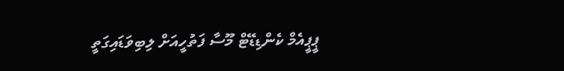ޕީޕީއެމް ކެންޑިޑޭޓް މޫސާ ފަތުހީއަށް ލިބިވަޑައިގަތީ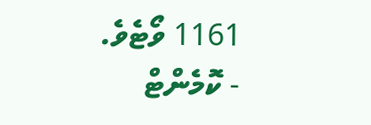1161 ވޯޓެވެ.
- ކޮމެންޓް